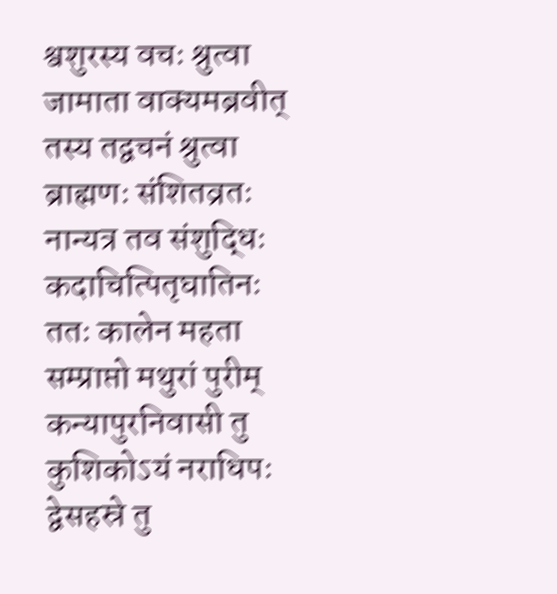श्वशुरस्य वचः श्रुत्वा जामाता वाक्यमब्रवीत्
तस्य तद्वचनं श्रुत्वा ब्राह्मणः संशितव्रतः
नान्यत्र तव संशुद्धिः कदाचित्पितृघातिनः
ततः कालेन महता सम्प्राप्तो मथुरां पुरीम्
कन्यापुरनिवासी तु कुशिकोऽयं नराधिपः
द्वेसहस्रे तु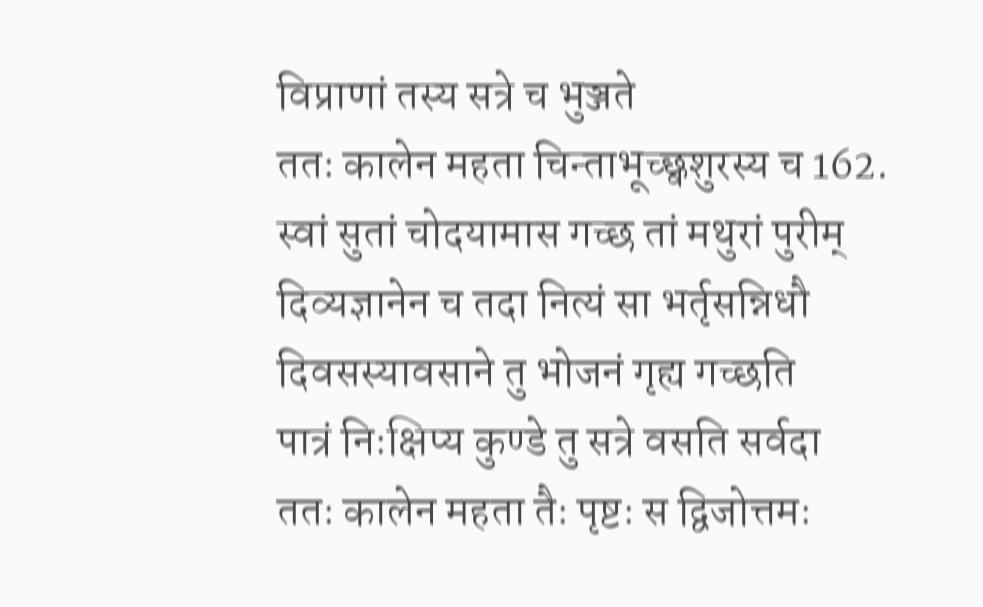विप्राणां तस्य सत्रे च भुञ्जते
ततः कालेन महता चिन्ताभूच्छ्वशुरस्य च 162.
स्वां सुतां चोदयामास गच्छ तां मथुरां पुरीम्
दिव्यज्ञानेन च तदा नित्यं सा भर्तृसन्निधौ
दिवसस्यावसाने तु भोजनं गृह्य गच्छति
पात्रं निःक्षिप्य कुण्डे तु सत्रे वसति सर्वदा
ततः कालेन महता तैः पृष्टः स द्विजोत्तमः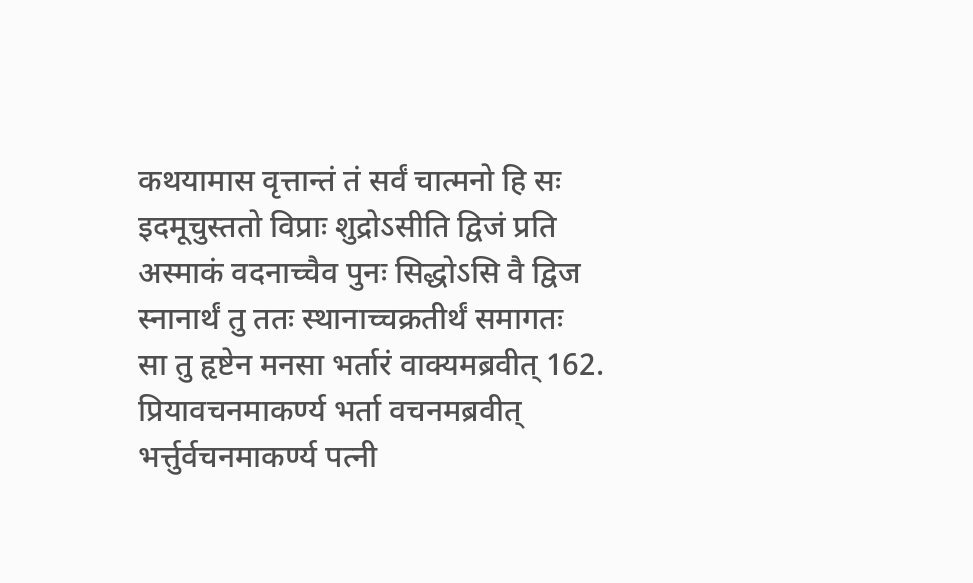कथयामास वृत्तान्तं तं सर्वं चात्मनो हि सः
इदमूचुस्ततो विप्राः शुद्रोऽसीति द्विजं प्रति
अस्माकं वदनाच्चैव पुनः सिद्धोऽसि वै द्विज
स्नानार्थं तु ततः स्थानाच्चक्रतीर्थं समागतः
सा तु हृष्टेन मनसा भर्तारं वाक्यमब्रवीत् 162.
प्रियावचनमाकर्ण्य भर्ता वचनमब्रवीत्
भर्त्तुर्वचनमाकर्ण्य पत्नी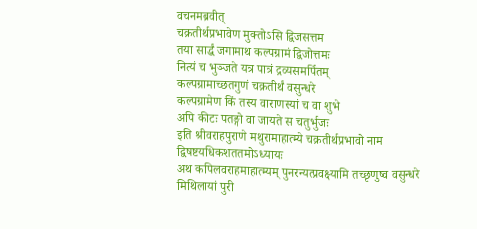वचनमब्रवीत्
चक्रतीर्थप्रभावेण मुक्तोऽसि द्विजसत्तम
तया सार्द्धं जगामाथ कल्पग्रामं द्विजोत्तमः
नित्यं च भुञ्जते यत्र पात्रं द्रव्यसमर्पितम्
कल्पग्रामाच्छतगुणं चक्रतीर्थं वसुन्धरे
कल्पग्रामेण किं तस्य वाराणस्यां च वा शुभे
अपि कीटः पतङ्गो वा जायते स चतुर्भुजः
इति श्रीवराहपुराणे मथुरामाहात्म्ये चक्रतीर्थप्रभावो नाम द्विषष्टयधिकशततमोऽध्यायः
अथ कपिलवराहमाहात्म्यम् पुनरन्यत्प्रवक्ष्यामि तच्छृणुष्व वसुन्धरे
मिथिलायां पुरी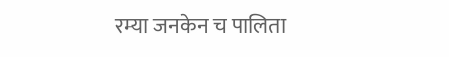रम्या जनकेन च पालिता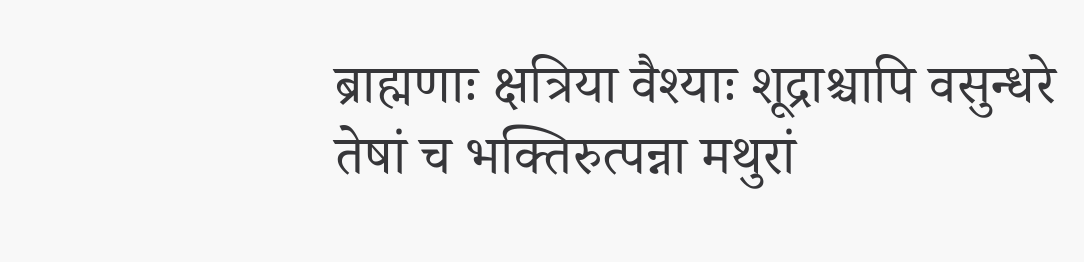ब्राह्मणाः क्षत्रिया वैश्याः शूद्राश्चापि वसुन्धरे
तेषां च भक्तिरुत्पन्ना मथुरां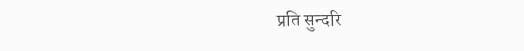प्रति सुन्दरि